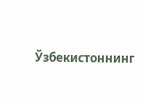Ўзбекистоннинг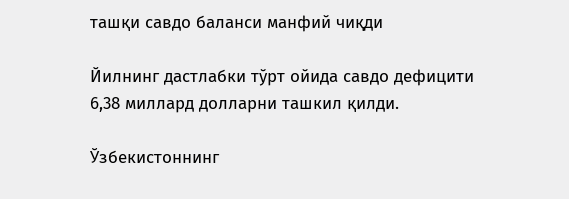ташқи савдо баланси манфий чиқди

Йилнинг дастлабки тўрт ойида савдо дефицити 6,38 миллард долларни ташкил қилди.

Ўзбекистоннинг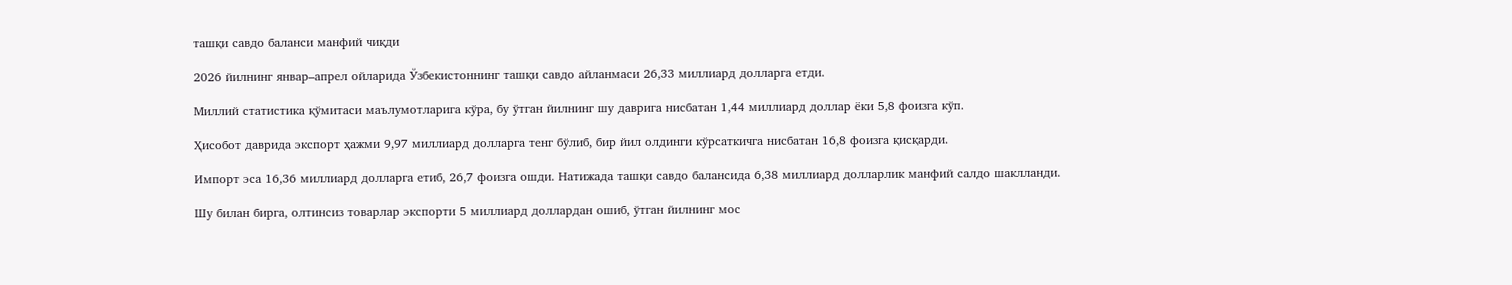ташқи савдо баланси манфий чиқди

2026 йилнинг январ–апрел ойларида Ўзбекистоннинг ташқи савдо айланмаси 26,33 миллиард долларга етди.

Миллий статистика қўмитаси маълумотларига кўра, бу ўтган йилнинг шу даврига нисбатан 1,44 миллиард доллар ёки 5,8 фоизга кўп.

Ҳисобот даврида экспорт ҳажми 9,97 миллиард долларга тенг бўлиб, бир йил олдинги кўрсаткичга нисбатан 16,8 фоизга қисқарди.

Импорт эса 16,36 миллиард долларга етиб, 26,7 фоизга ошди. Натижада ташқи савдо балансида 6,38 миллиард долларлик манфий салдо шаклланди.

Шу билан бирга, олтинсиз товарлар экспорти 5 миллиард доллардан ошиб, ўтган йилнинг мос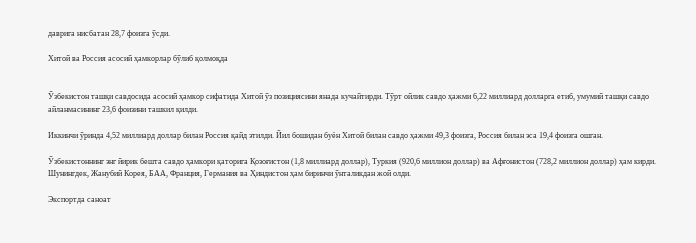даврига нисбатан 28,7 фоизга ўсди.

Хитой ва Россия асосий ҳамкорлар бўлиб қолмоқда


Ўзбекистон ташқи савдосида асосий ҳамкор сифатида Хитой ўз позициясини янада кучайтирди. Тўрт ойлик савдо ҳажми 6,22 миллиард долларга етиб, умумий ташқи савдо айланмасининг 23,6 фоизини ташкил қилди.

Иккинчи ўринда 4,52 миллиард доллар билан Россия қайд этилди. Йил бошидан буён Хитой билан савдо ҳажми 49,3 фоизга, Россия билан эса 19,4 фоизга ошган.

Ўзбекистоннинг энг йирик бешта савдо ҳамкори қаторига Қозоғистон (1,8 миллиард доллар), Туркия (920,6 миллион доллар) ва Афғонистон (728,2 миллион доллар) ҳам кирди. Шунингдек, Жанубий Корея, БАА, Франция, Германия ва Ҳиндистон ҳам биринчи ўнталикдан жой олди.

Экспортда саноат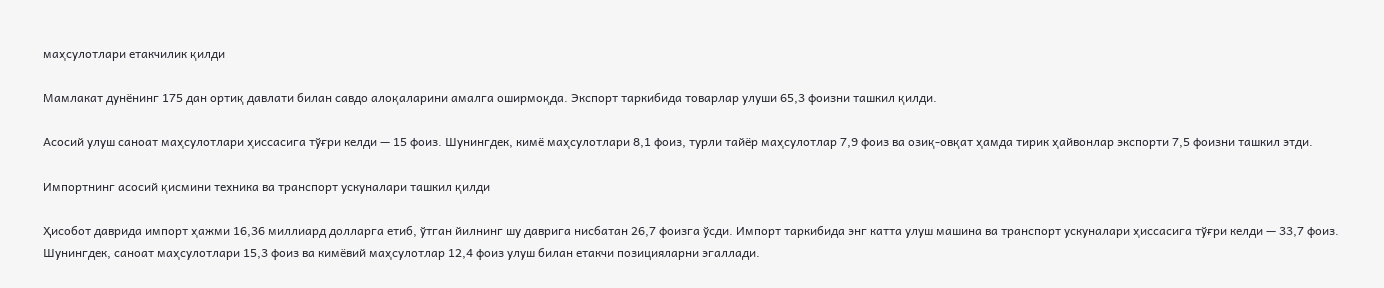маҳсулотлари етакчилик қилди

Мамлакат дунёнинг 175 дан ортиқ давлати билан савдо алоқаларини амалга оширмоқда. Экспорт таркибида товарлар улуши 65,3 фоизни ташкил қилди.

Асосий улуш саноат маҳсулотлари ҳиссасига тўғри келди — 15 фоиз. Шунингдек, кимё маҳсулотлари 8,1 фоиз, турли тайёр маҳсулотлар 7,9 фоиз ва озиқ-овқат ҳамда тирик ҳайвонлар экспорти 7,5 фоизни ташкил этди.

Импортнинг асосий қисмини техника ва транспорт ускуналари ташкил қилди

Ҳисобот даврида импорт ҳажми 16,36 миллиард долларга етиб, ўтган йилнинг шу даврига нисбатан 26,7 фоизга ўсди. Импорт таркибида энг катта улуш машина ва транспорт ускуналари ҳиссасига тўғри келди — 33,7 фоиз. Шунингдек, саноат маҳсулотлари 15,3 фоиз ва кимёвий маҳсулотлар 12,4 фоиз улуш билан етакчи позицияларни эгаллади.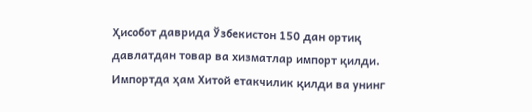Ҳисобот даврида Ўзбекистон 150 дан ортиқ давлатдан товар ва хизматлар импорт қилди. Импортда ҳам Хитой етакчилик қилди ва унинг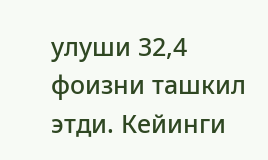улуши 32,4 фоизни ташкил этди. Кейинги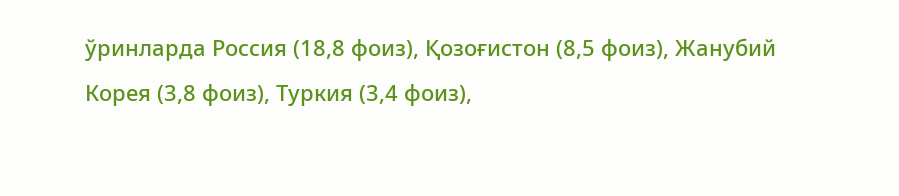ўринларда Россия (18,8 фоиз), Қозоғистон (8,5 фоиз), Жанубий Корея (3,8 фоиз), Туркия (3,4 фоиз),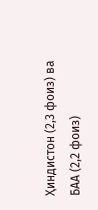Ҳиндистон (2,3 фоиз) ва БАА (2,2 фоиз)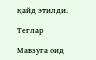қайд этилди.

Теглар

Мавзуга оид